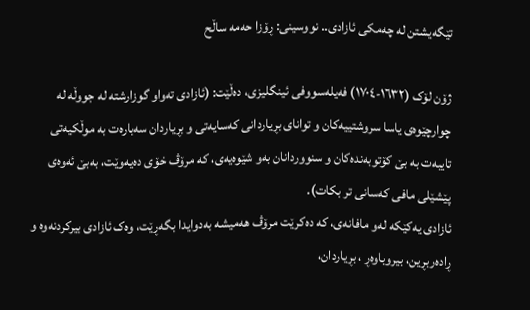تێگەیشتن لە چەمکی ئازادی.. نووسینی: ڕۆزا حەمە ساڵح

ژۆن لۆک (١٦٣٢-١٧٠٤) فەیلەسووفی ئینگلیزی، دە‌ڵێت: (ئازادی تەواو گوزارشتە لە جووڵە لە چوارچێوە‌ی یاسا سروشتییەکان و توانای بڕیاردانی كە‌سایە‌تی و بڕیاردان سەبارەت بە موڵکیەتی تایبە‌ت بە بێ كۆتوبە‌ندەکان و سنووردانان بەو شێوەیەی، کە مرۆڤ خۆی دەیەوێت، بەبێ ئەوەی پێشێلی مافی کەسانی تر بکات).
ئازادی یەکێکە لەو مافانەی، كە‌ دە‌كرێت مرۆڤ هەمیشە بەدوایدا بگە‌ڕێت، وەک ئازادی بیرکردنەوە و ڕادەربڕین، بیروباوەڕ ، بڕیاردان،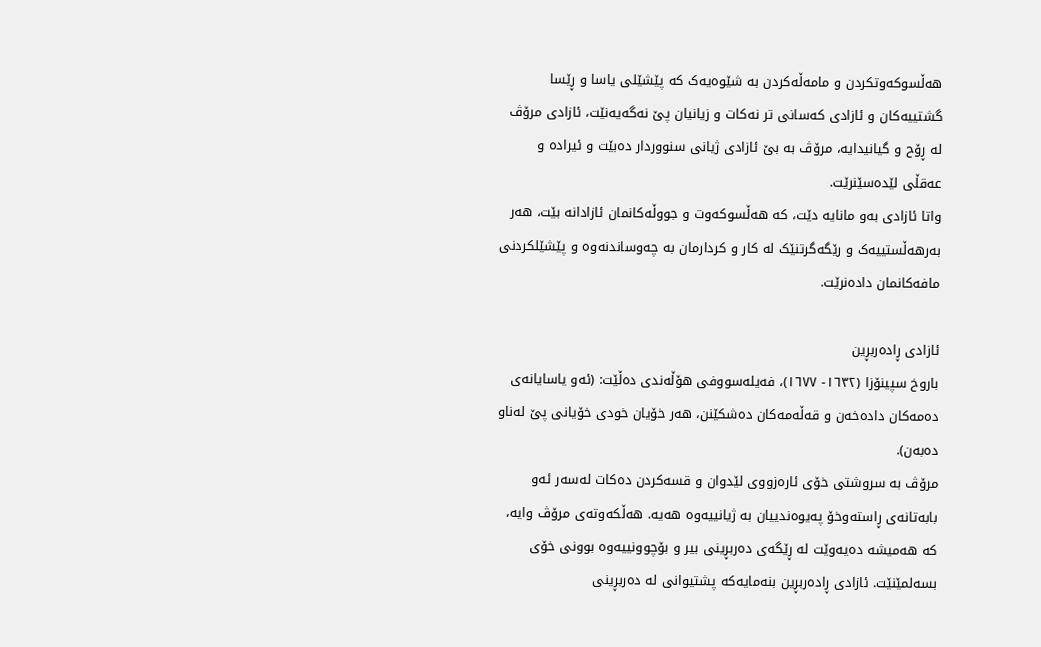ھە‌ڵسوكە‌وتكردن و مامەڵەکردن بە شێوەیەک کە پێشێلی یاسا و ڕێسا گشتییەکان و ئازادی کەسانی تر نەکات و زیانیان پێ نەگەیەنێت، ئازادی مرۆڤ لە‌ ڕۆح و گیانیدایە‌، مرۆڤ بە بێ ئازادی ژیانی سنووردار دەبێت و ئیرادە و عەقڵی لێدەسێنرێت.
واتا ئازادی بەو مانایە دێت، کە هەڵسوکەوت و جووڵەکانمان ئازادانە بێت، هەر بەرهەڵستییەک و رێگەگرتنێک لە کار و کردارمان بە چەوساندنەوە و پێشێلکردنی مافەکانمان دادەنرێت.

ئازادی ڕادەربڕین
باروخ سپینۆزا (١٦٣٢- ١٦٧٧)، فەیلەسووفی هۆڵەندی دەڵێت: (ئەو یاسایانەی دەمەکان دادەخەن و قەڵەمەکان دەشکێنن، هەر خۆیان خودی خۆیانی پێ لەناو دەبەن).
مرۆڤ بە‌ سروشتی خۆی ئاره‌زووی لێدوان و قسه‌كردن ده‌كات له‌سه‌ر ئه‌و بابه‌تانه‌ی ڕاسته‌وخۆ په‌یوه‌ندییان به ژیانییەوە هەیە. هه‌ڵكه‌وته‌ی مرۆڤ وایە‌، كه‌ هەمیشە دەیەوێت له‌ ڕێگه‌ی ده‌ربڕینی بیر و بۆچوونییەوە بوونی خۆی بسه‌لمێنێت. ئازادی ڕاده‌ربڕین بنەمایەکە پشتیوانی لە دەربڕینی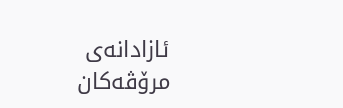ئازادانەی مرۆڤەکان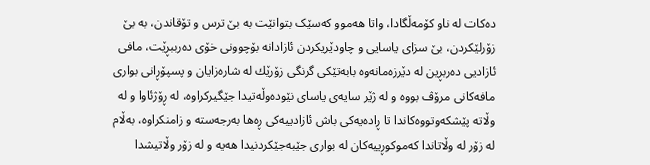دەکات لە ناو کۆمەڵگادا، واتا هەموو کەسێک بتوانێت بە بێ ترس و تۆقاندن، بە بێ زۆرلێکردن، بێ سزای یاسایی و چاودێریکردن ئازادانە بۆچوونی خۆی دەرببڕێت، مافی ئازادیی دەربڕین لە دێرزەمانەوە بابه‌تێكی گرنگی زۆرێك له‌ شاره‌زایان و پسپۆڕانی بواری مافه‌كانی مرۆڤ بووه‌ و لە ژێر سایەی یاسای نێودەوڵەتیدا جێگیرکراوە، لە ڕۆژئاوا و لە وڵاتە پێشکەوتووەکاندا تا ڕادەیەکی باش ئازادییەکی ڕەها بەرجەستە و زامنکراوە، بەڵام لە زۆر لە وڵاتاندا کەموکوڕییەکان لە بواری جێبەجێکردنیدا هەیە و لە زۆر وڵاتیشدا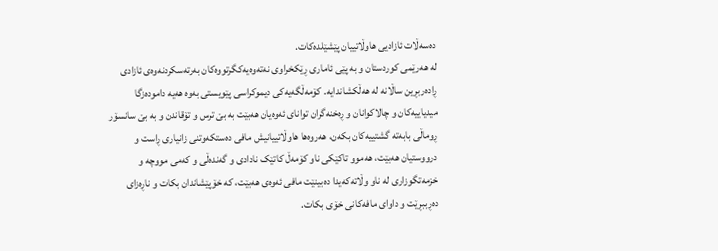دەسەڵات ئازادیی هاوڵاتییان پێشێلدەکات.
لە هەرێمی کوردستان و بە پێی ئاماری ڕێکخراوی نەتەوەیەکگرتووەکان بەرتەسکردنەوەی ئازادی ڕادەربڕین ساڵانە لە هەڵکشاندایە. كۆمەڵگەیەكی دیموكراسی پێویستی بەوە هەیە دامودەزگا میدیاییەكان و چالاكوانان و ڕەخنەگران توانای ئەوەیان هەبێت بە بێ ترس و تۆقاندن و بە بێ سانسۆر ڕوماڵی بابەتە گشتییەکان بكەن، هەروەها هاوڵاتییانیش مافی دەستكەوتنی زانیاری ڕاست و درووستیان هەبێت، هەموو تاکێکی ناو کۆمەڵ کاتێک نادادی و گەندەڵی و کەمی مووچە و خزمەتگوزاری لە ناو وڵاتەکەیدا دەبینێت مافی ئەوەی هەبێت، کە خۆپێشاندان بکات و ناڕەزای دەڕببڕێت و داوای مافەکانی خۆی بکات.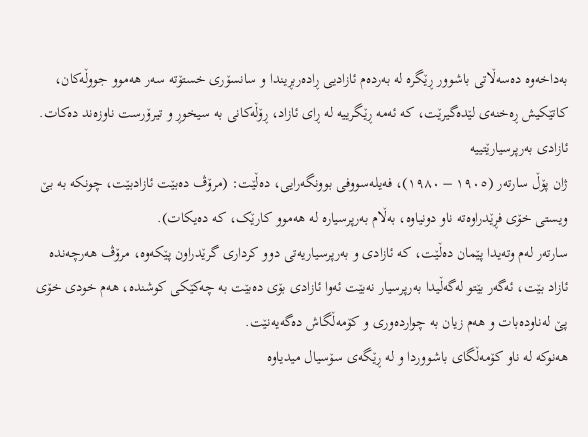بەداخەوە دەسەڵاتی باشوور ڕێگرە لە بەردەم ئازادیی ڕادەربڕیندا و سانسۆری خستۆتە سەر هەموو جووڵەکان، کاتێکیش ڕەخنەی لێدەگیرێت، کە ئەمە ڕێگرییە لە ڕای ئازاد، ڕۆڵەکانی بە سیخوڕ و تیرۆرست ناوزەند دەکات.
ئازادی بەرپرسیارێتییە
ژان پۆڵ سارتەر (١٩٠٥ – ١٩٨٠)، فەیلەسووفی بوونگەرایی، دەڵێت: (مرۆڤ دەبێت ئازادبێت، چونکە بە بێ ویستی خۆی فڕێدراوەتە ناو دونیاوە، بەڵام بەرپرسیارە لە هەموو کارێک، کە دەیکات).
سارتەر لەم وتەیدا پێمان دەڵێت، کە ئازادی و بەرپرسیاریەتی دوو کرداری گرێدراون پێکەوە، مرۆڤ هەرچەندە ئازاد بێت، ئەگەر بێتو لەگەڵیدا بەرپرسیار نەبێت ئەوا ئازادی بۆی دەبێت بە چەکێکی کوشندە، هەم خودی خۆی پێ لەناودەبات و هەم زیان بە چواردەوری و کۆمەڵگاش دەگەیەنێت.
هەنوکە لە ناو کۆمەڵگای باشووردا و لە ڕێگەی سۆسیال میدیاوە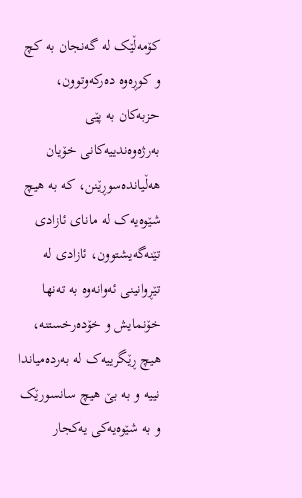کۆمەڵێک لە گەنجان بە کچ و کوڕەوە دەرکەوتوون، حزبەکان بە پێی بەرژەوەندییەکانی خۆیان هەڵیاندەسوڕێنن، کە بە هیچ شێوەیەک لە مانای ئازادی تێنەگەیشتوون، ئازادی لە تێڕوانینی ئەوانەوە بە تەنها خۆنمایش و خۆدەرخستنە، هیچ ڕێگرییەک لە بەردەمیاندا نییە و بە بێ هیچ سانسورێک و بە شێوەیەکی یەکجار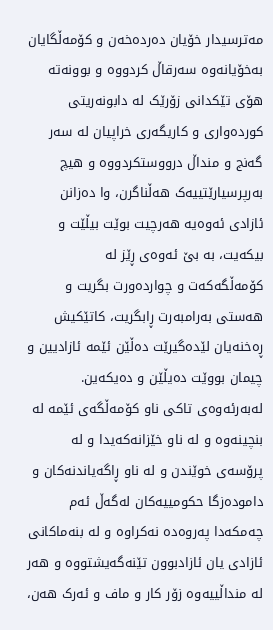مەترسیدار خۆیان دەردەخەن و کۆمەڵگایان بەخۆیانەوە سەرقاڵ کردووە و بوونەتە هۆی تێکدانی زۆرێک لە دابونەریتی کوردەواری و کاریگەری خراپیان لە سەر گەنج و منداڵ درووستکردووە و هیچ بەرپرسیارێتییەک هەڵناگرن، وا دەزانن ئازادی ئەوەیە هەرچیت بوێت بیڵێت و بیکەیت، بە بێ ئەوەی ڕێز لە کۆمەڵگەکەت و چواردەورت بگریت و هەستی بەرامبەرت ڕابگریت، کاتێکیش ڕەخنەیان لێدەگیرێت دەڵێن ئێمە ئازادیین و چیمان بووێت دەیڵێن و دەیکەین.
لەبەرئەوەی تاکی ناو کۆمەڵگەی ئێمە لە بنچینەوە و لە ناو خێزانەکەیدا و لە پرۆسەی خوێندن و لە ناو ڕاگەیاندنەکان و دامودەزگا حکومییەکان لەگەڵ ئەم چەمکەدا پەروەدە نەکراوە و لە بنەماکانی ئازادی یان ئازادبوون تێنەگەیشتووە و هەر لە منداڵییەوە زۆر کار و ماف و ئەرک هەن،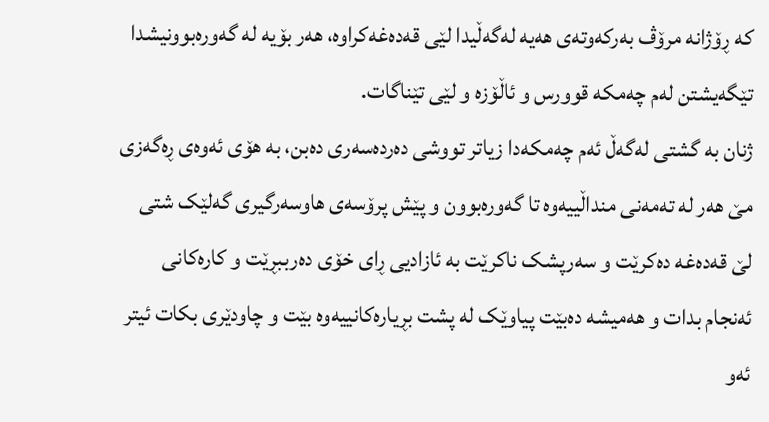کە ڕۆژانە مرۆڤ بەرکەوتەی هەیە لەگەڵیدا لێی قەدەغەکراوە، هەر بۆیە لە گەورەبوونیشدا تێگەیشتن لەم چەمکە قوورس و ئاڵۆزە و لێی تێناگات.
ژنان بە گشتی لەگەڵ ئەم چەمکەدا زیاتر تووشی دەردەسەری دەبن، بە هۆی ئەوەی ڕەگەزی مێ هەر لە تەمەنی منداڵییەوە تا گەورەبوون و پێش پرۆسەی هاوسەرگیری گەلێک شتی لێ قەدەغە دەکرێت و سەرپشک ناکرێت بە ئازادیی ڕای خۆی دەرببڕێت و کارەکانی ئەنجام بدات و هەمیشە دەبێت پیاوێک لە پشت بڕیارەکانییەوە بێت و چاودێری بکات ئیتر ئەو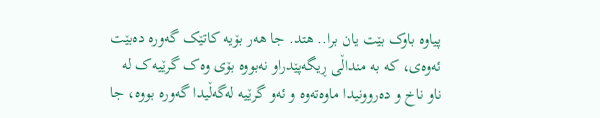پیاوە باوک بێت یان برا.. هتد. جا هەر بۆیە کاتێک گەورە دەبێت ئەوەی، کە بە منداڵی ڕیگەپێدراو نەبووە بۆی وەک گرێیەک لە ناو ناخ و دەروونیدا ماوەتەوە و ئەو گرێیە لەگەڵیدا گەورە بووە، جا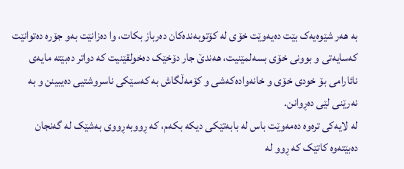بە هەر شێوەیەک بێت دەیەوێت خۆی لە کۆتوبەندەکان دەرباز بکات، وا دەزانێت بەو جۆرە دەتوانێت کەسایەتی و بوونی خۆی بسەلمێنیت، هەندێ جار دۆخێک دەخولقێنیت کە دواتر دەبێتە مایەی نائارامی بۆ خودی خۆی و خانەوادەکەشی و کۆمەڵگاش بە کەسێکی ناسروشتیی دەیبینن و بە نەرێنی لێی دەڕوانن.
لە لایەکی ترەوە دەمەوێت باس لە بابەتێکی دیکە بکەم، کە ڕووبەڕووی بەشێک لە گەنجان دەبێتەوە کاتێک کە ڕوو لە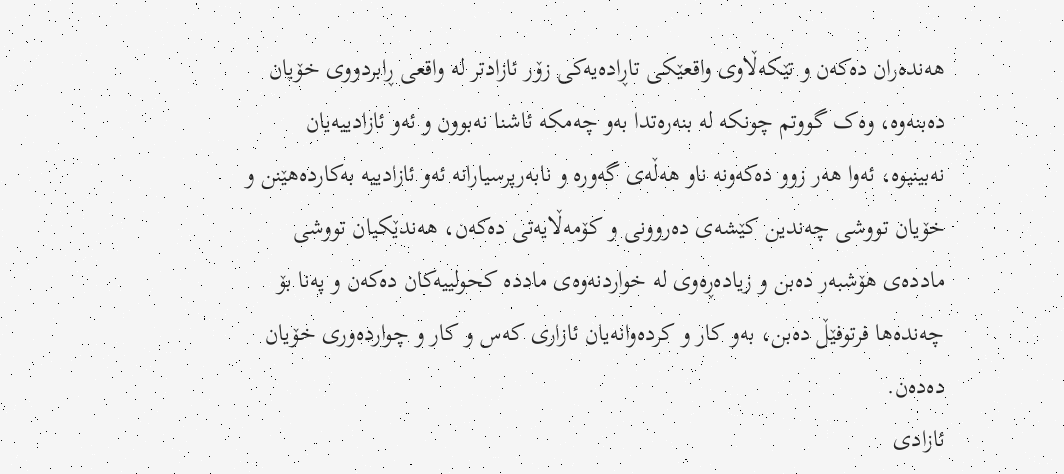هەندەران دەکەن و تێکەڵاوی واقعێکی تاڕادەیەکی زۆر ئازادتر لە واقعی ڕابردووی خۆیان دەبنەوە، وەک گووتم چونکە لە بنەرەتدا بەو چەمکە ئاشنا نەبوون و ئەو ئازادییەیان نەبینیوە، ئەوا هەر زوو دەکەونە ناو هەڵەی گەورە و نابەرپرسیارانە ئەو ئازادییە بەکاردەهێنن و خۆیان تووشی چەندین کێشەی دەروونی و کۆمەڵایەتی دەکەن، هەندێکیان تووشی ماددەی هۆشبەر دە‌بن و زیادە‌ڕە‌وی لە‌ خواردنەوەی ماددە کحولییەکان دە‌كە‌ن و پەنا بۆ چەندەها فرتوفێڵ دەبن، بەو کار و کردەوانەیان ئازاری کەس و کار و چواردەوری خۆیان دەدەن.
ئازادی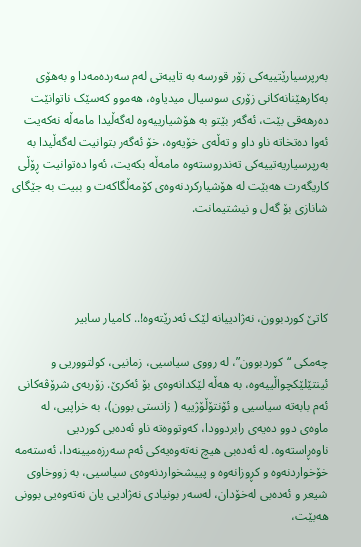بەرپرسیارێتییەکی زۆر قورسە بە تایبەتی لەم سەردەمەدا و بەهۆی بەکارهێنانەکانی زۆری سوسیال میدیاوە، هەموو کەسێک ناتوانێت دەرهەقی بێت، ئەگەر بێتو بە هۆشیارییەوە لەگەڵیدا مامەڵە نەکەیت ئەوا دەتخاتە ناو داو و تەڵەی خۆیەوە، خۆ ئەگەر بتوانیت لەگەڵیدا بە بەرپرسیاریەتییەکی تەندروستەوە مامەڵە بکەیت، ئەوا دەتوانیت ڕۆڵی کاریگەرت هەبێت لە هۆشیارکردنەوەی کۆمەڵگاکەت و ببیت بە جێگای شانازی بۆ گەل و نیشتیمانت.




کاتێ کوردبوون، نەژادییانە لێک ئەدرێتەوە!.. کامیار سابیر

چەمکی “کوردبوون”، لە رووی سیاسیی، زمانیی، کولتووریی و ئینتێلێکچواڵییەوە، بە هەڵە لێکدانەوەی بۆ ئەکرێ. زۆربەی شرۆڤەکانی ئەم بابەتە سیاسیی و ئۆنتۆڵۆژییە ( زانستی بوون)، بە خراپیی، لە ماوەی دوو دەیەی رابردوودا، کەوتووەتە ناو ئەدەبی کوردیی ناوەڕاستەوە. لە ئەدەبی هیچ نەتەوەیەکی ئەم سەرزەمیینەدا، ئەستەمە خۆخواردنەوە و کڕوزانەوە و پییشخواردنەوەی سیاسیی، بە زووخاوی شیعر و ئەدەبی لەخۆدان، لەسەر بونیادی نەژادیی یان نەتەوەیی بوونی هەبێت،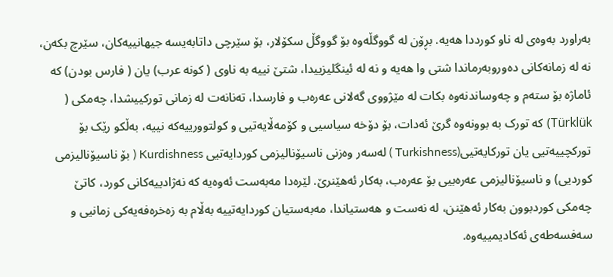بەراورد بەوەی لە ناو کورددا هەیە. بڕۆن لە گووگڵەوە بۆ گووگڵ سکۆلار، بۆ سێرچی داتابەیسە جیهانییەکان، سێرچ بکەن، نە لە زمانەکانی دەوروبەرماندا شتی وا هەیە و نە لە ئینگلیزییدا، شتێ نییە بە ناوی ( کونە عرب) یان ( فارس بودن) کە ئاماژە بۆ ستەم و چەوساندنەوە بکات لە مێژووی گەلانی عەرەب و فارسدا، تەنانەت لە زمانی تورکییشدا، چەمکی ( Türklük) کە تورک بە بوونەوە گرێ ئەدات، بۆ دۆخە سیاسیی و کۆمەڵایەتیی و کولتوورییەکە نییە، بەڵکو رێک بۆ تورکچییەتیی یان تورکایەتیی(Turkishness ) لەسەر وەزنی ناسیۆنالیزمی کوردایەتیی Kurdishness ( بۆ ناسیۆنالیزمی کوردیی) و ناسیۆنالیزمی عەرەبیی بۆ عەرەب، بەکار ئەهێنرێ. لێرەدا مەبەست ئەوەیە کە نەژادییەکانی کورد، کاتێ چەمکی کوردبوون بەکار ئەهێنن، لە نەست و هەستیاندا، مەبەستیان کوردایەتییە بەڵام بە زەخرەفەیەکی زمانیی و سەفسەطەی ئەکادیمییەوە.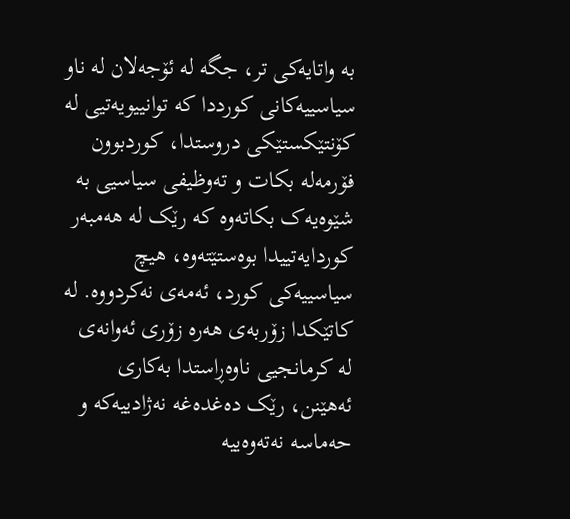بە واتایەکی تر، جگە لە ئۆجەلان لە ناو سیاسییەکانی کورددا کە توانییویەتیی لە کۆنتێکستێکی دروستدا، کوردبوون فۆرمەلە بکات و تەوظیفی سیاسیی بە شێوەیەک بکاتەوە کە رێک لە هەمبەر کوردایەتییدا بوەستێتەوە، هیچ سیاسییەکی کورد، ئەمەی نەکردووە. لە کاتێکدا زۆربەی هەرە زۆری ئەوانەی لە کرمانجیی ناوەڕاستدا بەکاری ئەهێنن، رێک دەغدەغە نەژادییەکە و حەماسە نەتەوەییە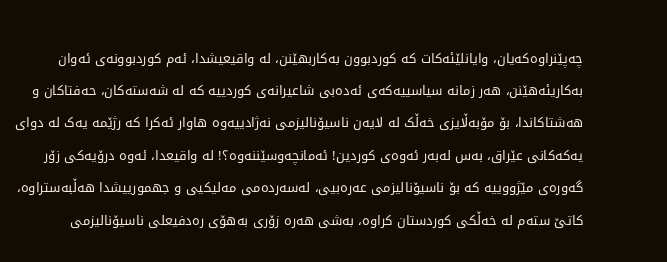چەپێنراوەکەیان، وایانلێئەکات کە کوردبوون بەکاربهێنن، لە واقیعیشدا، ئەم کوردبوونەی ئەوان بەکاریئەهێنن، هەر زمانە سیاسییەکەی ئەدەبی شاعیرانەی کوردییە کە لە شەستەکان، حەفتاکان و هەشتاکاندا، بۆ مۆبەڵایزی خەڵک لە لایەن ناسیۆنالیزمی نەژادییەوە هاوار ئەکرا کە رژێمە یەک لە دوای یەکەکانی عێراق، بەس لەبەر ئەوەی کوردین! ئەمانچەوسێننەوە؟! لە واقیعدا، ئەوە درۆیەکی زۆر گەورەی مێژووییە کە بۆ ناسیۆنالیزمی عەرەبیی، لەسەردەمی مەلیکیی و جهمورییشدا هەڵبەستراوە، کاتێ ستەم لە خەڵكی کوردستان کراوە، بەشی هەرە زۆری بەهۆی رەدفیعلی ناسیۆنالیزمی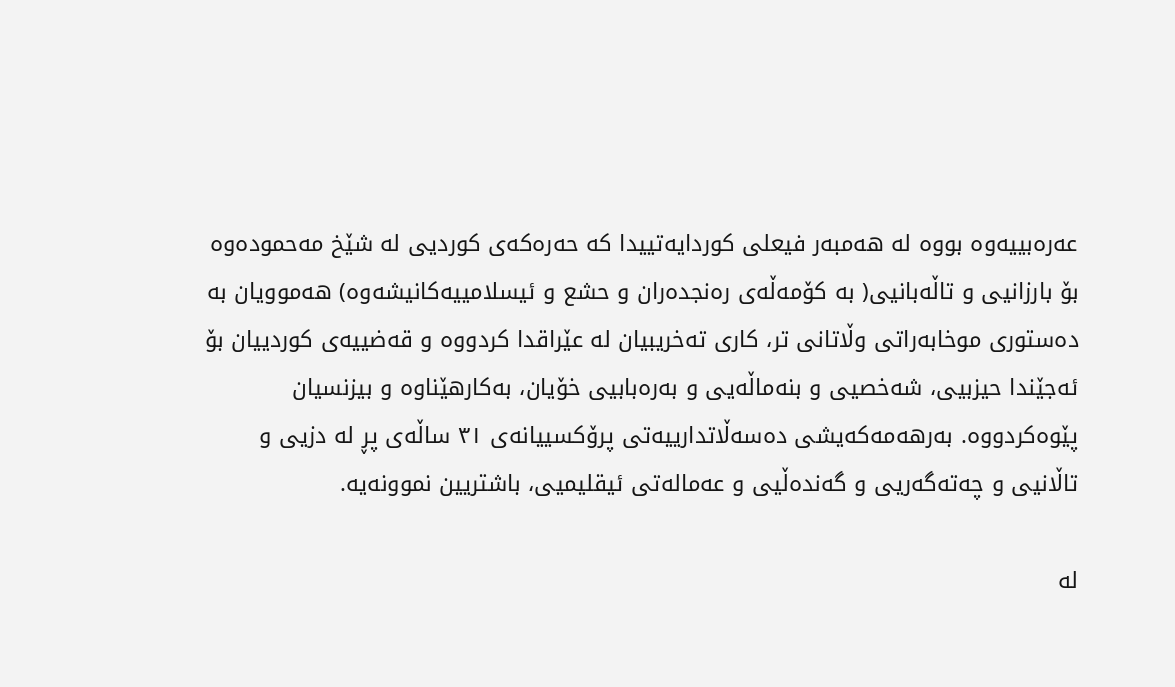عەرەبییەوە بووە لە هەمبەر فیعلی کوردایەتییدا کە حەرەکەی کوردیی لە شێخ مەحمودەوە بۆ بارزانیی و تاڵەبانیی( بە کۆمەڵەی رەنجدەران و حشع و ئیسلامییەکانیشەوە) هەموویان بە دەستوری موخابەراتی وڵاتانی تر، کاری تەخریبیان لە عێراقدا کردووە و قەضییەی کوردییان بۆ ئەجێندا حیزبیی، شەخصیی و بنەماڵەیی و بەرەبابیی خۆیان، بەکارهێناوە و بیزنسیان پێوەکردووە. بەرهەمەکەیشی دەسەڵاتدارییەتی پرۆکسییانەی ٣١ ساڵەی پڕ لە دزیی و تاڵانیی و چەتەگەریی و گەندەڵیی و عەمالەتی ئیقلیمیی، باشتریین نموونەیە.

لە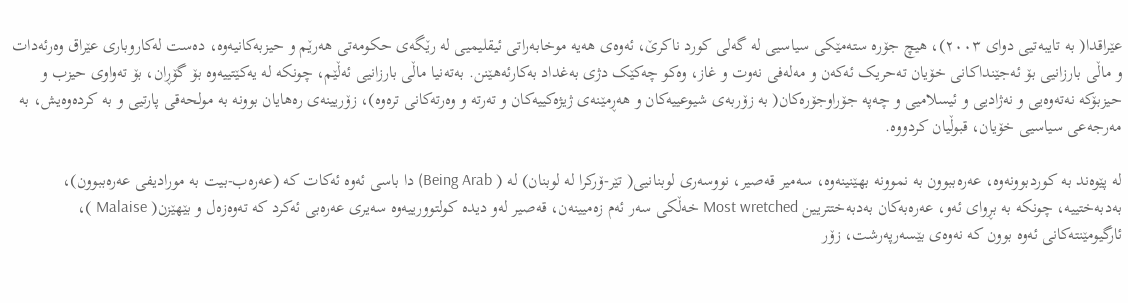عێراقدا( بە تایبەتیی دوای ٢٠٠٣)، هیچ جۆرە ستەمێکی سیاسیی لە گەلی کورد ناکرێ، ئەوەی هەیە موخابەراتی ئیقلیمیی لە رێگەی حکومەتی هەرێم و حیزبەکانیەوە، دەست لەکاروباری عێراق وەرئەدات و ماڵی بارزانیی بۆ ئەجێنداکانی خۆیان تەحریک ئەکەن و مەلەفی نەوت و غاز، وەکو چەکێک دژی بەغداد بەکارئەهێنن. بەتەنیا ماڵی بارزانیی ئەڵێم، چونکە لە یەکێتییەوە بۆ گۆڕان، بۆ تەواوی حیزب و حیزبۆکە نەتەوەیی و نەژادیی و ئیسلامیی و چەپە جۆراوجۆرەکان( بە زۆربەی شیوعییەکان و هەڕمێنەی ژیژەکییەکان و تەرتە و وەرتەکانی ترەوە)، زۆریینەی رەهایان بوونە بە مولحەقی پارتیی و بە کردەوەیش، بە مەرجەعی سیاسیی خۆیان، قبوڵیان کردووە.

لە پێوەند بە کوردبوونەوە، عەرەببوون بە نموونە بهێنینەوە، سەمیر قەصیر، نووسەری لوبنانیی( تێر-ۆرکرا لە لوبنان) لە ( Being Arab) دا باسی ئەوە ئەکات کە (عەرەب-بیت بە مورادیفی عەرەببوون)، بەدبەختییە، چونکە بە بڕوای ئەو، عەرەبەکان بەدبەختتریین Most wretched خەڵکی سەر ئەم زەمیینەن، قەصیر لەو دیدە کولتوورییەوە سەیری عەرەبی ئەکرد کە تەوەزەل و بێهێزن( Malaise )، ئارگیومێنتەکانی ئەوە بوون کە نەوەی بێسەرپەرشت، زۆر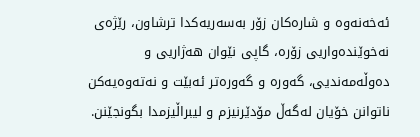ئەخەنەوە و شارەکان زۆر بەسەریەکدا ترشاون، رێژەی نەخوێندەواریی زۆرە، گاپی نێوان هەژاریی و دەوڵەمەندیی، گەورە و گەورەتر ئەبێت و نەتەوەیەکن ناتوانن خۆیان لەگەڵ مۆدێرنیزم و لیبراڵیزمدا بگونجێنن.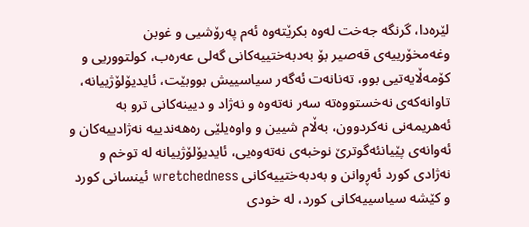لێرەدا، گرنگە جەخت لەوە بکرێتەوە ئەم پەرۆشیی و غوبن وغەمخۆرییەی قەصیر بۆ بەدبەختییەکانی گەلی عەرەب، کولتووریی و کۆمەڵایەتیی بوو، تەنانەت ئەگەر سیاسییش بووبێت، ئایدیۆلۆژییانە، تاوانەکەی نەخستووەتە سەر نەتەوە و نەژاد و دیینەکانی ترو بە ئەهریمەنی نەکردوون، بەڵام شیین و واوەیلێی رەهەندییە نەژادییەکان و ئەوانەی پێیانئەگوترێ نوخبەی نەتەوەیی، ئایدیۆلۆژییانە لە توخم و نەژادی کورد ئەڕوانن و بەدبەختییەکانی wretchedness ئینسانی کورد و کێشە سیاسییەکانی کورد، لە خودی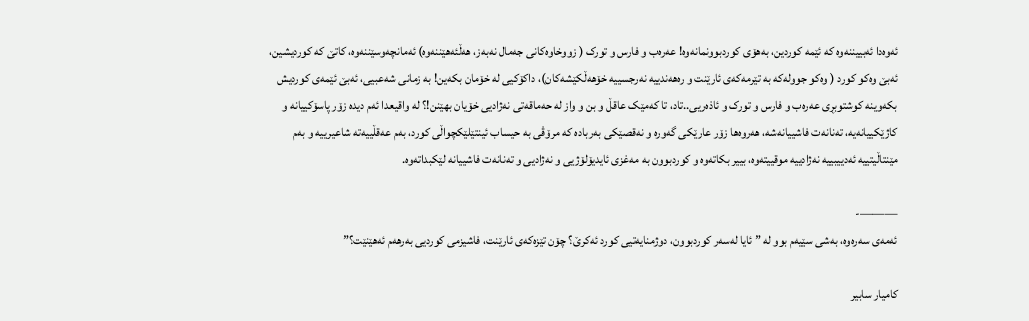ئەوەدا ئەبییننەوە کە ئێمە کوردین، بەهۆی کوردبوونمانەوە! عەرەب و فارس و تورک ( زووخاوەکانی جەمال نەبەز، هەڵئەهێننەوە) ئەمانچەوسێننەوە، کاتێ کە کوردیشین، ئەبێ وەکو کورد ( وەکو جوولەکە بە تێرمەکەی ئارێنت و رەهەندییە نەرجسییە خۆهەڵکێشەکان)، داکۆکیی لە خۆمان بکەین! بە زمانی شەعبیی، ئەبێ ئێمەی کوردیش بکەوینە کوشتوبڕی عەرەب و فارس و تورک و ئاذەریی..تاد، تا کەمێک عاقڵ و بن و واز لە حەماقەتی نەژادیی خۆیان بهێنن!؟ لە واقیعدا ئەم دیدە زۆر پاسۆکییانە و کاژێکییانەیە، تەنانەت فاشییانەشە، هەروەها زۆر عارێکی گەورە و نەقصێکی بەربادە کە مرۆڤی بە حیساب ئینتێلێکچواڵی کورد، بەم عەقڵییەتە شاعیرییە و بەم مێنتاڵیتییە ئەدییبییە نەژادییە موقییتەوە، بییر بکاتەوە و کوردبوون بە مەغزی ئایدیۆلۆژیی و نەژادیی و تەنانەت فاشییانە لێکبداتەوە.

———-
ئەمەی سەرەوە، بەشی سێیەم بوو لە ” ئایا لەسەر کوردبوون، دوژمنایەتیی کورد ئەکرێ؟ چۆن تێزەکەی ئارێنت، فاشیزمی کوردیی بەرهەم ئەهێنێت؟”

کامیار سابیر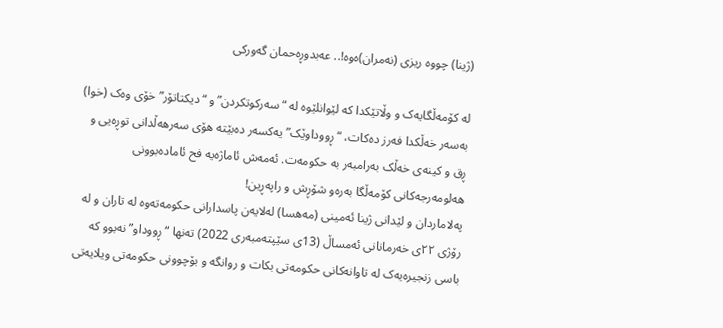(ژینا) چووە ریزی (نەمران)ەوە!.. عەبدوڕەحمان گەورکی

لە کۆمەڵگایەک و وڵاتێکدا کە لێوانلێوە لە “سەرکوتکردن” و “دیکتاتۆر” خۆی وەک (خوا) بەسەر خەڵکدا فەرز دەکات، “ڕووداوێک” یەکسەر دەبێتە هۆی سەرهەڵدانی توڕەیی و ڕق و کینەی خەڵک بەرامبەر بە حکومەت. ئەمەش ئاماژەیە فح ئامادەبوونی هەلومەرجەکانی کۆمەڵگا بەرەو شۆڕش و راپەڕین!
پەلاماردان و لێدانی ژینا ئەمینی (مەهسا) لەلایەن پاسدارانی حکومەتەوە لە تاران و لە رۆژی ٢٢ی خەرمانانی ئەمساڵ (13ی سێپتەمبەری 2022) تەنها “ڕووداو” نەبوو کە باسی زنجیرەیەک لە تاوانەکانی حکومەتی بکات و روانگە و بۆچوونی حکومەتی ویلایەتی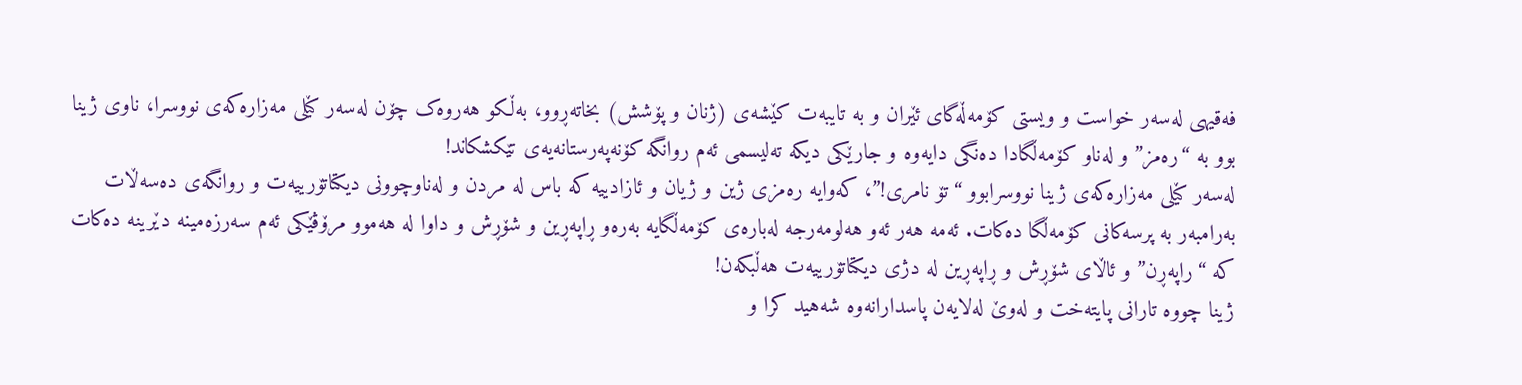فەقیهی لەسەر خواست و ویستی کۆمەڵەگای ئێران و بە تایبەت کێشەی (ژنان و پۆشش) بخاتەڕوو، بەڵکو هەروەک چۆن لەسەر کێلی مەزارەکەی نووسرا، ناوی ژینا بوو بە “رەمز” و لەناو کۆمەڵگادا دەنگی دایەوە و جارێکی دیکە تەلیسمی ئەم روانگە کۆنەپەرستانەیەی تێکشکاند!
لەسەر کێلی مەزارەکەی ژینا نووسرابوو “تۆ نامری!”، کەوایە رەمزی ژین و ژیان و ئازادییە کە باس لە مردن و لەناوچوونی دیکتاتۆرییەت و روانگەی دەسەڵات بەرامبەر بە پرسەکانی کۆمەڵگا دەکات. ئەمە هەر ئەو هەلومەرجە لەبارەی کۆمەڵگایە بەرەو ڕاپەڕین و شۆڕش و داوا لە هەموو مرۆڤێکی ئەم سەرزەمینە دێرینە دەکات کە “راپەڕن” و ئاڵای شۆڕش و ڕاپەڕین لە دژی دیکتاتۆرییەت هەڵبکەن!
ژینا چووە تارانی پایتەخت و لەوێ لەلایەن پاسدارانەوە شەهید کرا و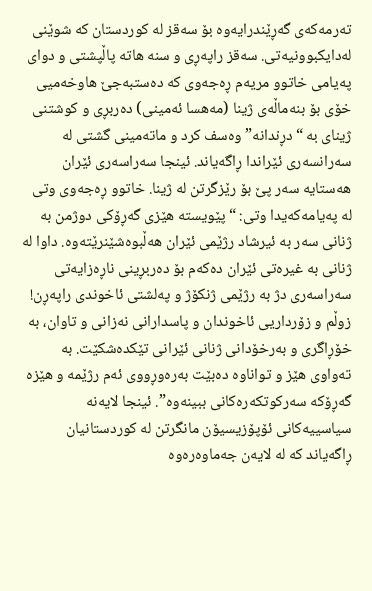تەرمەکەی گەڕێندرایەوە بۆ سەقز لە کوردستان کە شوێنی لەدایکبوونیەتی. سەقز راپەڕی و سنە هاتە پاڵپشتی و دوای پەیامی خاتوو مریەم ڕەجەوی کە دەستبەجێ هاوخەمیی خۆی بۆ بنەماڵەی ژینا (مەهسا ئەمینی) دەربڕی و کوشتنی ژینای بە “دڕندانە” وەسف کرد و ماتەمینی گشتی لە سەرانسەری ئێراندا ڕاگەیاند. ئینجا سەراسەری ئێران هەستایە سەر پێ بۆ رێزگرتن لە ژینا. خاتوو ڕەجەوی وتی لە پەیامەکەیدا وتی: “پێویستە هێزی گەڕۆکی دوژمن بە ژنانی سەر بە ئیرشاد رژێمی ئێران هەڵبوەشێنرێتەوە. داوا لە ژنانی بە غیرەتی ئێران دەکەم بۆ دەربڕینی ناڕەزایەتی سەراسەری دژ بە رژێمی ژنکۆژ و پەلشتی ئاخوندی راپەڕن! زوڵم و زۆرداریی ئاخوندان و پاسدارانی نه‌زانی و تاوان، به‌ خۆڕاگری و بەرخۆدانی ژنانی ئێرانی تێکدەشکێت. بە تەواوی هێز و تواناوە دەبێت بەرەوڕووی ئەم رژێمە و هێزە گەڕۆکە سەرکوتکەرەکانی ببینەوە”. ئینجا لایەنە سیاسییەکانی ئۆپۆزیسیۆن مانگرتن لە کوردستانیان ڕاگەیاند کە لە لایەن جەماوەرەوە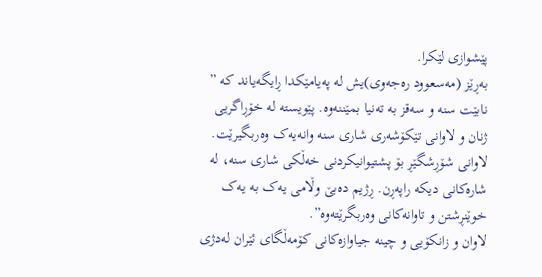پێشوازی لێکرا.
بەڕێز (مەسعوود رەجەوی)یش لە پەیامێکدا ڕایگەیاند کە ” نابێت سنە و سەقز بە تەنیا بمێننەوە. پێویستە لە خۆڕاگریی ژنان و لاوانی تێکۆشەری شاری سنە وانەیەک وەربگیرێت. لاوانی شۆڕشگێڕ بۆ پشتیوانیکردنی خەڵکی شاری سنە، لە شارەکانی دیکە راپەڕن. ڕژیم دەبێ وڵامی یەک بە یەک خوێنڕشتن و تاوانەکانی وەربگرێتەوە”.
لاوان و زانکۆیی و چینە جیاوازەکانی کۆمەڵگای ئێران لەدژی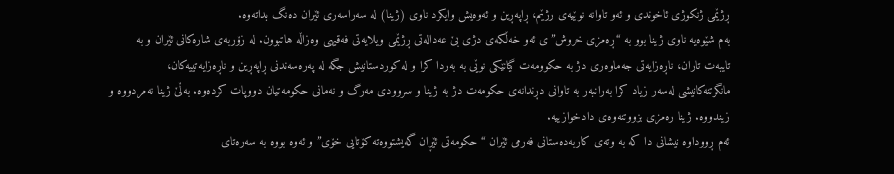ڕژێمی ژنکوژی ئاخوندی و ئەو تاوانە نوێیەی رژێم، ڕاپەڕین و ئەوەیش وایکرد ناوی (ژینا) لە سەراسەری ئێران دەنگ بداتەوە.
بەم شێوەیە ناوی ژینا بوو بە “ڕەمزی خروش”ی ئەو خەڵکەی دژی بێ عەدالەتی ڕژێمی ویلایەتی فەقیهی وەزاڵە هاتبوون. لە زۆربەی شارەکانی ئێران و بە تایبەت تاران، ناڕەزایەتی جەماوەری دژ بە حکوومەت گیانێکی نوێی بە بەردا کرا و لە کوردستانیش جگە لە پەرەسەندنی ڕاپەڕین و ناڕەزایەتییەکان، مانگرتنەکانیشی لەسەر زیاد کرا بەرانبەر بە تاوانی دڕندانەی حکومەت دژ بە ژینا و سروودی مەرگ و نەمانی حکومەتیان دووپات کردەوە. بەڵێ ژینا نەمردووە و زیندووە. ژینا رەمزی بزووتنەوەی دادخوازییە.
ئەم ڕووداوە نیشانی دا کە بە وتەی کاربەدەستانی فەرمی ئێران “حکومەتی ئێڕان گەیشتووەتە کۆتایی خۆی” و ئەوە بووە بە سەرەتای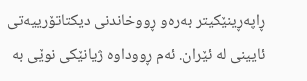ڕاپەڕینێکیتر بەرەو ڕووخاندنی دیکتاتۆرییەتی ئایینی لە ئێران. ئەم ڕووداوە ژیانێکی نوێی بە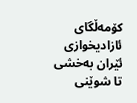کۆمەڵگای ئازادیخوازی ئێران بەخشی تا شوێنی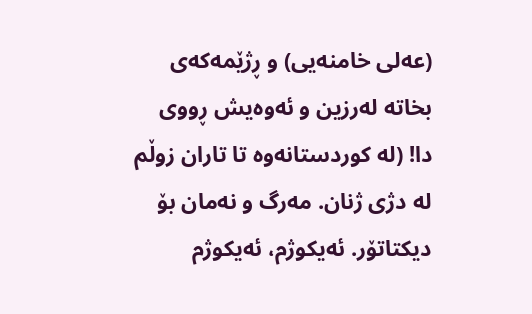(عەلی خامنەیی) و ڕژێمەکەی بخاتە لەرزین و ئەوەیش ڕووی دا! (لە کوردستانەوە تا تاران زوڵم لە دژی ژنان. مەرگ و نەمان بۆ دیکتاتۆر. ئەیکوژم، ئەیکوژم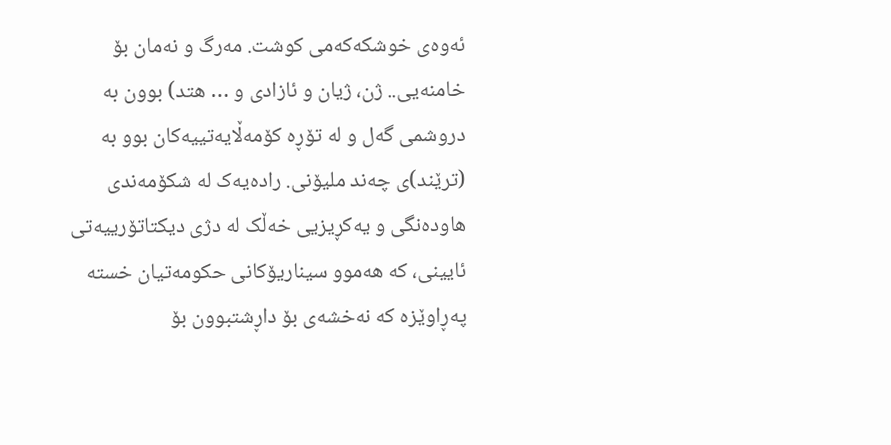ئەوەی خوشکەکەمی کوشت. مەرگ و نەمان بۆ خامنەیی.. ژن، ژیان و ئازادی و … هتد) بوون بە دروشمی گەل و لە تۆڕە کۆمەڵایەتییەکان بوو بە (ترێند)ی چەند ملیۆنی. رادەیەک لە شکۆمەندی هاودەنگی و یەکڕیزیی خەڵک لە دژی دیکتاتۆرییەتی ئایینی، کە هەموو سیناریۆکانی حکومەتیان خستە پەڕاوێزە کە نەخشەی بۆ داڕشتبوون بۆ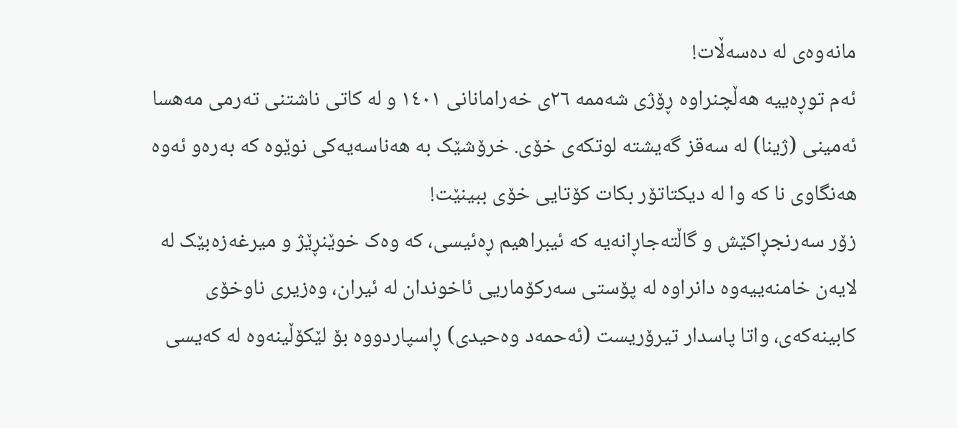مانەوەی لە دەسەڵات!
ئەم توڕەییە هەڵچنراوە ڕۆژی شەممە ٢٦ی خەرامانانی ١٤٠١ و لە کاتی ناشتنی تەرمی مەهسا ئەمینی (ژینا) لە سەقز گەیشتە لوتکەی خۆی. خرۆشێک بە هەناسەیەکی نوێوە کە بەرەو ئەوە هەنگاوی نا کە وا لە دیکتاتۆر بکات کۆتایی خۆی ببینێت!
زۆر سەرنجڕاکێش و گاڵتەجاڕانەیە کە ئیبراهیم ڕەئیسی، کە وەک خوێنڕێژ و میرغەزەبێک لە لایەن خامنەییەوە دانراوە لە پۆستی سەرکۆماریی ئاخوندان لە ئیران، وەزیری ناوخۆی کابینەکەی، واتا پاسدار تیرۆریست (ئەحمەد وەحیدی) ڕاسپاردووە بۆ لێکۆڵینەوە لە کەیسی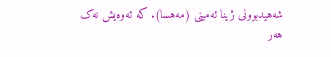شەهیدبوونی ژینا ئەمینی (مەهسا). کە ئەوەیش نەک هەر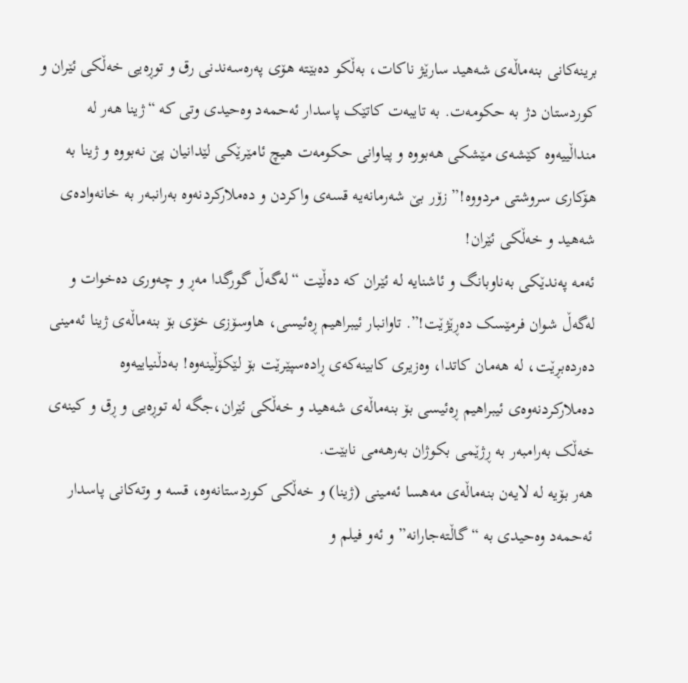برینەکانی بنەماڵەی شەهید سارێژ ناکات، بەڵکو دەبێتە هۆی پەرەسەندنی رق و توڕەیی خەڵکی ئێران و کوردستان دژ بە حکومەت. بە تایبەت کاتێک پاسدار ئەحمەد وەحیدی وتی کە “ژینا هەر لە منداڵییەوە کێشەی مێشکی هەبووە و پیاوانی حکومەت هیچ ئامێرێکی لێدانیان پێ نەبووە و ژینا بە هۆکاری سروشتی مردووە!” زۆر بێ شەرمانەیە قسەی واکردن و دەملارکردنەوە بەرانبەر بە خانەوادەی شەهید و خەڵکی ئێران!
ئەمە پەندێکی بەناوبانگ و ئاشنایە لە ئێران کە دەڵێت “لەگەڵ گورگدا مەڕ و چەوری دەخوات و لەگەڵ شوان فرمێسک دەڕێژێت!”. تاوانبار ئیبراهیم ڕەئیسی، هاوسۆزی خۆی بۆ بنەماڵەی ژینا ئەمینی دەردەبڕێت، لە هەمان کاتدا، وەزیری کابینەکەی ڕادەسپێرێت بۆ لێکۆڵینەوە! بەدڵنیاییەوە دەملارکردنەوەی ئیبراهیم ڕەئیسی بۆ بنەماڵەی شەهید و خەڵکی ئێران،جگە لە توڕەیی و ڕق و کینەی خەڵک بەرامبەر بە ڕژێمی بکوژان بەرهەمی نابێت.
هەر بۆیە لە لایەن بنەماڵەی مەهسا ئەمینی (ژینا) و خەڵکی کوردستانەوە، قسە و وتەکانی پاسدار ئەحمەد وەحیدی بە “گاڵتەجارانە” و ئەو فیلم و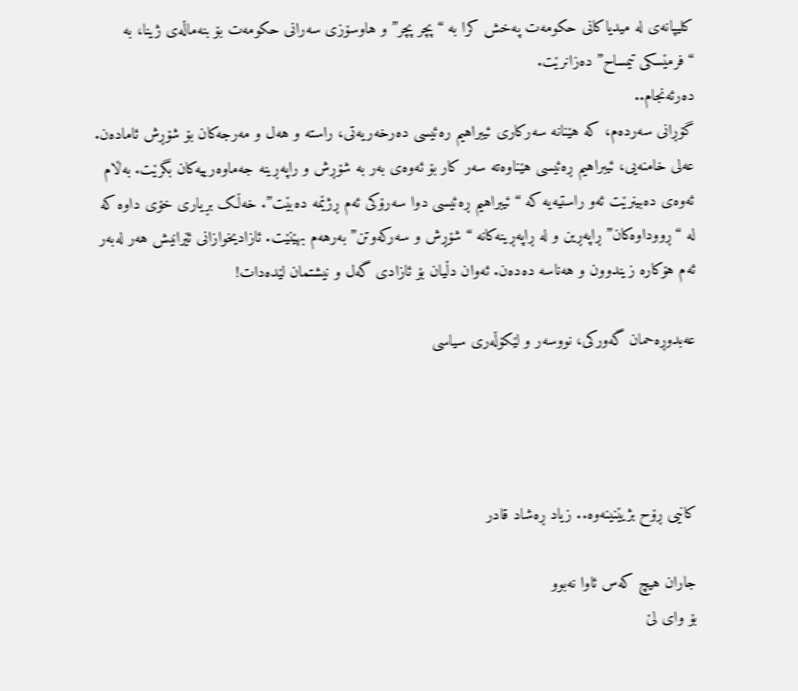کلیپانەی لە میدیاکانی حکومەت پەخش کرا بە “پچر پچر” و هاوسۆزی سەرانی حکومەت بۆ بنەماڵەی ژینا، بە “فرمێسکی تیمساح” دەزانرێت.
دەرئەنجام..
گۆڕانی سەردەم، کە هێنانە سەرکاری ئیبراهیم رەئیسی دەرخەریەتی، راستە و هەل و مەرجەکان بۆ شۆڕش ئامادەن. عەلی خامنەیی، ئیبراهیم ڕەئیسی هێناوەتە سەر کار بۆ ئەوەی بەر بە شۆڕش و راپەڕینە جەماوەرییەکان بگرێت. بەڵام ئەوەی دەبینرێت ئەو راستیەیە کە “ئیبراهیم ڕەئیسی دوا سەرۆکی ئەم ڕژێمە دەبێت”. خەڵک بڕیاری خۆی داوە کە لە “ڕووداوەکان” ڕاپەڕین و لە ڕاپەڕینەکانە “شۆڕش و سەرکەوتن” بەرهەم بهێنێت. ئازادیخوازانی ئێرانیش هەر لەبەر ئەم هۆکارە زیندوون و هەناسە دەدەن. ئەوان دڵیان بۆ ئازادی گەل و نیشتمان لێدەدات!

عەبدوڕەحمان گەورکی، نووسەر و لێکۆڵەری سیاسی




کانیی ڕۆح بژیێنینه‌وه‌.. زیاد ڕەشاد قادر

جاران هیچ كه‌س ئاوا نه‌بوو
بۆ واى لێ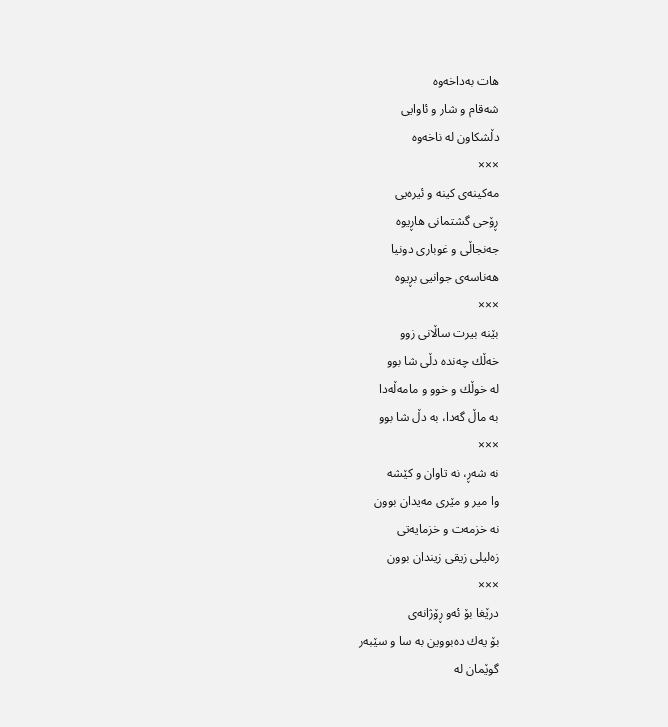هات به‌داخه‌وه‌
شه‌قام و شار و ئاوایی
دڵشكاون له‌ ناخه‌وه‌
×××
مه‌كینه‌ى كینه‌ و ئیره‌یی
ڕۆحى گشتمانى هاڕیوه‌
جه‌نجاڵى و غوبارى دونیا
هه‌ناسه‌ى جوانیی بڕیوه‌
×××
بێنه‌ بیرت ساڵانى زوو
خه‌ڵك چه‌نده‌ دڵى شا بوو
له‌ خوڵك و خوو و مامه‌ڵه‌دا
به‌ ماڵ گه‌دا، به‌ دڵ شا بوو
×××
نه‌ شه‌ڕ، نه‌ تاوان و كێشه‌
وا میر و مێرى مه‌یدان بوون
نه‌ خزمه‌ت و خزمایه‌تى
زه‌لیلى زیقى زیندان بوون
×××
درێغا بۆ ئه‌و ڕۆژانه‌ى
بۆ یه‌ك ده‌بووین به‌ سا و سێبه‌ر
گوێمان له‌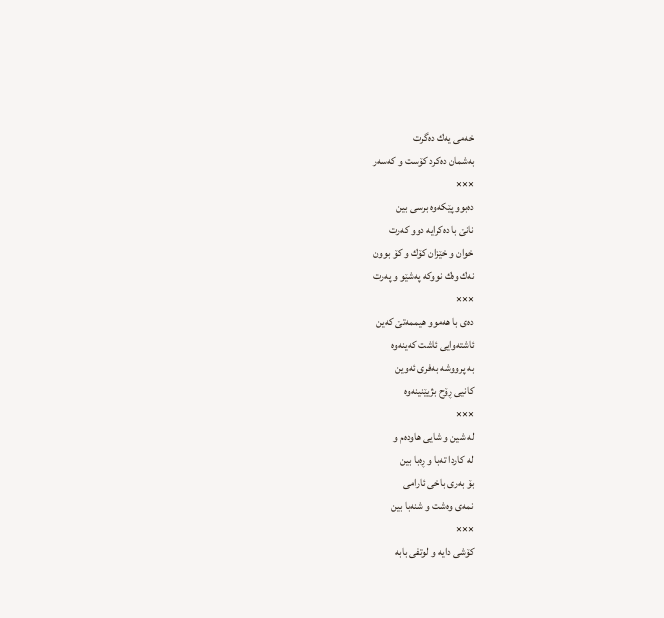خه‌مى یه‌ك ده‌گرت
به‌شمان ده‌كرد كۆست و كه‌سه‌ر
×××
ده‌بوو پێكه‌وه‌ برسی بین
نانێ با ده‌كرایه‌ دوو كه‌رت
خوان و خێزان كۆك و كۆ بوون
نه‌ك وه‌ك نووكه‌ په‌شێو و په‌رت
×××
ده‌ى با هه‌موو هیممه‌تێ كه‌ین
ئاشته‌وایی ئاشت كه‌ینه‌وه‌
به‌ پرووشه‌ به‌فرى ئه‌وین
كانیی ڕۆح بژیێنینه‌وه‌
×××
له‌ شین و شایى هاوده‌م و
له‌ كاردا ته‌با و ڕه‌با بین
بۆ به‌رى باخى ئارامى
نمه‌ى وه‌شت و شنه‌با بین
×××
كۆشى دایه‌ و لوتفى بابه‌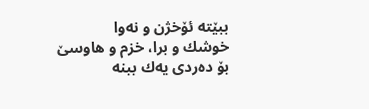ببێته‌ ئۆخژن و نه‌وا
خوشك و برا، خزم و هاوسێ
بۆ ده‌ردى یه‌ك ببنه‌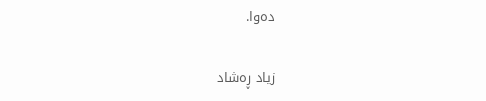ده‌وا.

زیاد ڕەشاد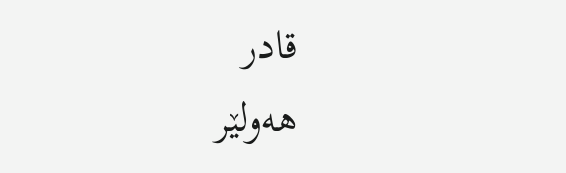قادر
هەولێر